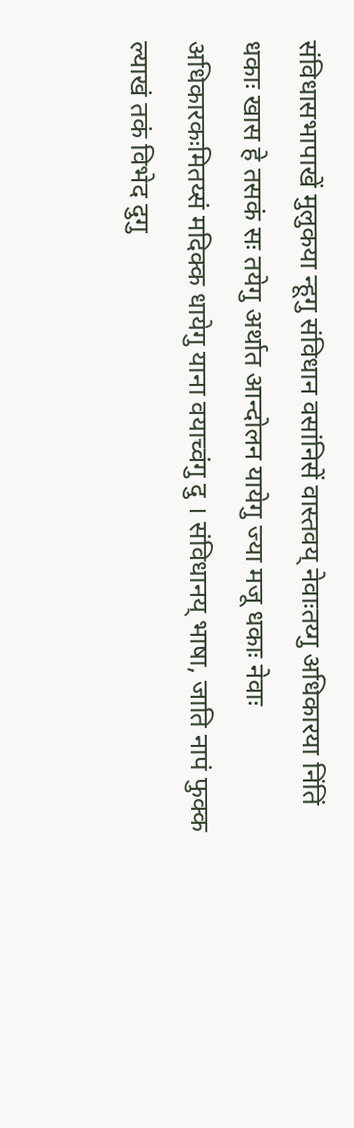संविधासभापाखें मुलुकया न्हूगु संविधान वसांनिसें वास्तवय् नेवाःतय्गु अधिकारया निंतिं धकाः खास हे तसकं सः तयेगु अर्थात आन्दोलन यायेगु ज्या मजू धकाः नेवाः अधिकारकःमितय्सं मदिक्क धायेगु याना वयाच्वंगु दु । संविधानय् भाषा, जाति नापं फुक्क ल्याखं तकं विभेद दुगु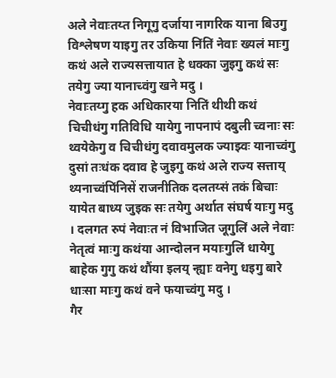अले नेवाःतय्त निगूगु दर्जाया नागरिक याना बिउगु विश्लेषण याइगु तर उकिया निंतिं नेवाः ख्यलं माःगु कथं अले राज्यसत्तायात हे धक्का जुइगु कथं सः तयेगु ज्या यानाच्वंगु खने मदु ।
नेवाःतय्गु हक अधिकारया नितिं थीथी कथं चिचीधंगु गतिविधि यायेगु नापनापं दबुली च्वनाः सः थ्वयेकेगु व चिचीधंगु दवावमुलक ज्याझ्वः यानाच्वंगु दुसां तःधंक दवाव हे जुइगु कथं अले राज्य सत्ताय् थ्यनाच्वंपिंनिसें राजनीतिक दलतय्सं तकं बिचाः यायेत बाध्य जुइक सः तयेगु अर्थात संघर्ष याःगु मदु । दलगत रुपं नेवाःत नं विभाजित जूगुलिं अले नेवाः नेतृत्वं माःगु कथंया आन्दोलन मयाःगुलिं धायेगु बाहेक गुगु कथं थौंया इलय् न्ह्याः वनेगु धइगु बारे धाःसा माःगु कथं वने फयाच्वंगु मदु ।
गैर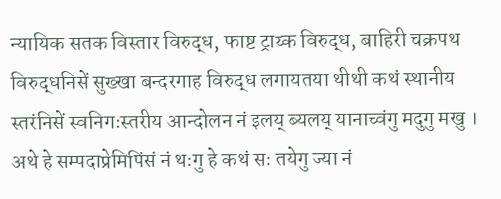न्यायिक सतक विस्तार विरुद्ध, फाष्ट ट्राय्क विरुद्ध, बाहिरी चक्रपथ विरुद्धनिसें सुख्खा बन्दरगाह विरुद्ध लगायतया थीथी कथं स्थानीय स्तरंनिसें स्वनिगःस्तरीय आन्दोलन नं इलय् ब्यलय् यानाच्वंगु मदुगु मखु । अथे हे सम्पदाप्रेमिपिंसं नं थःगु हे कथं सः तयेगु ज्या नं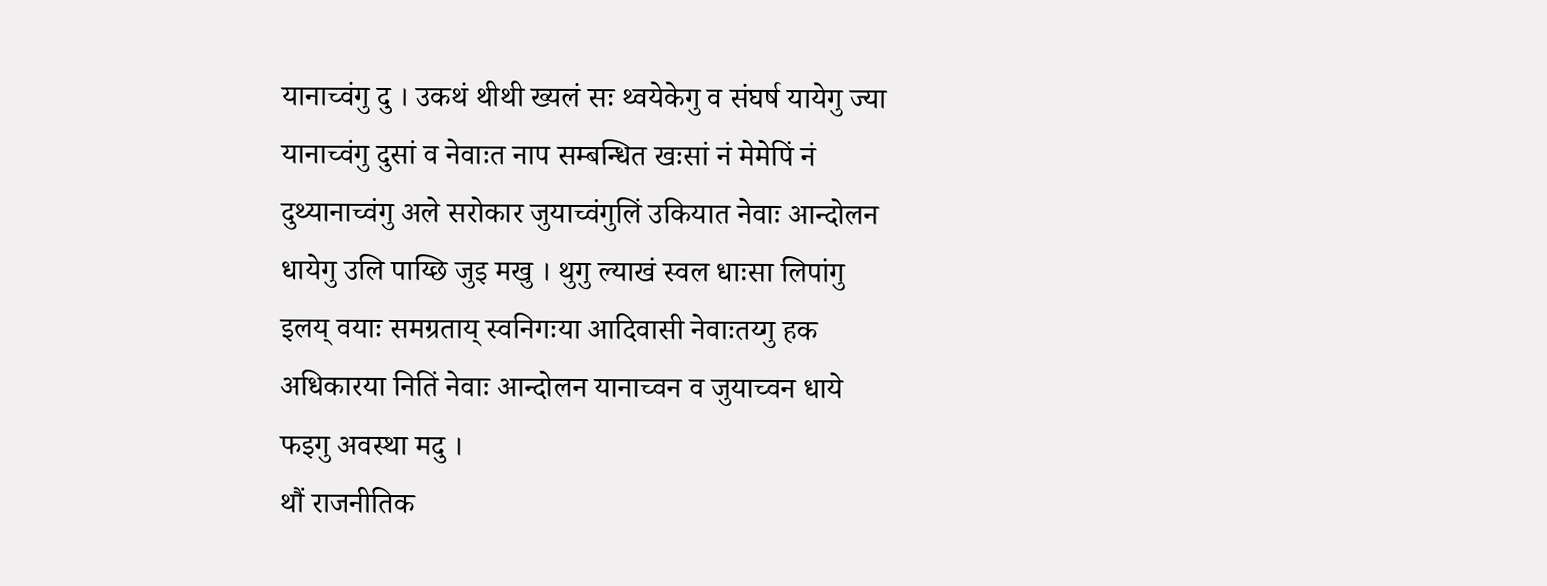यानाच्वंगु दु । उकथं थीथी ख्यलं सः थ्वयेकेगु व संघर्ष यायेगु ज्या यानाच्वंगु दुसां व नेवाःत नाप सम्बन्धित खःसां नं मेमेपिं नं दुथ्यानाच्वंगु अले सरोकार जुयाच्वंगुलिं उकियात नेवाः आन्दोलन धायेगु उलि पाय्छि जुइ मखु । थुगु ल्याखं स्वल धाःसा लिपांगु इलय् वयाः समग्रताय् स्वनिगःया आदिवासी नेवाःतय्गु हक अधिकारया नितिं नेवाः आन्दोलन यानाच्वन व जुयाच्वन धाये फइगु अवस्था मदु ।
थौं राजनीतिक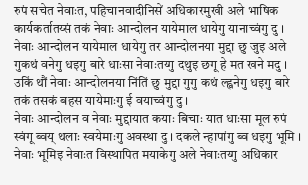रुपं सचेत नेवाःत, पहिचानवादीनिसें अधिकारमुखी अले भाषिक कार्यकर्तातय्सं तकं नेवाः आन्दोलन यायेमाल धायेगु यानाच्वंगु दु । नेवाः आन्दोलन यायेमाल धायेगु तर आन्दोलनया मुद्दा छु जुइ अले गुकथं वनेगु धइगु बारे धाःसा नेवाःतय्गु दथुइ छगू हे मत खने मदु । उकिं थौं नेवाः आन्दोलनया निंतिं छु मुद्दा गुगु कथं ल्ह्वनेगु धइगु बारे तकं तसकं बहस यायेमाःगु ई वयाच्वंगु दु ।
नेवाः आन्दोलन व नेवाः मुद्दायात कयाः बिचाः यात धाःसा मूल रुपं स्वंगू ब्वय् थलाः स्वयेमाःगु अवस्था दु । दकले न्हापांगु ब्व धइगु भूमि । नेवाः भूमिइ नेवाःत विस्थापित मयाकेगु अले नेवाःतय्गु अधिकार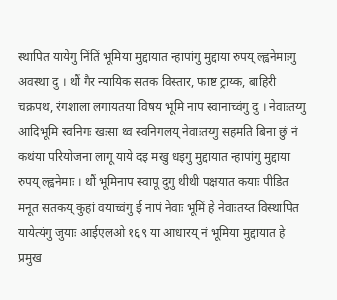स्थापित यायेगु निंतिं भूमिया मुद्दायात न्हापांगु मुद्दाया रुपय् ल्ह्वनेमाःगु अवस्था दु । थौं गैर न्यायिक सतक विस्तार, फाष्ट ट्राय्क, बाहिरी चक्रपथ, रंगशाला लगायतया विषय भूमि नाप स्वानाच्वंगु दु । नेवाःतय्गु आदिभूमि स्वनिगः खःसा थ्व स्वनिगलय् नेवाःतय्गु सहमति बिना छुं नं कथंया परियोजना लागू याये दइ मखु धइगु मुद्दायात न्हापांगु मुद्दाया रुपय् ल्ह्वनेमाः । थौं भूमिनाप स्वापू दुगु थीथी पक्षयात कयाः पीडित मनूत सतकय् कुहां वयाच्वंगु ई नापं नेवाः भूमिं हे नेवाःतय्त विस्थापित यायेत्यंगु जुयाः आईएलओ १६९ या आधारय् नं भूमिया मुद्दायात हे प्रमुख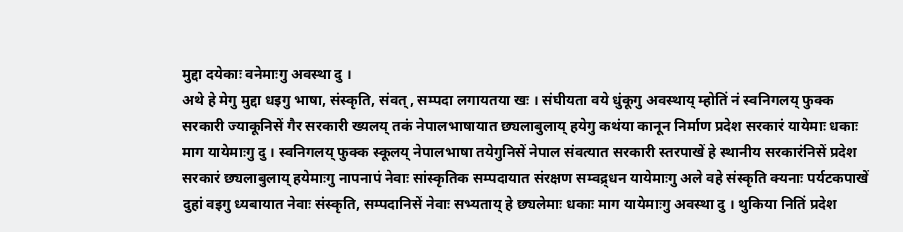मुद्दा दयेकाः वनेमाःगु अवस्था दु ।
अथे हे मेगु मुद्दा धइगु भाषा, संस्कृति, संवत्, सम्पदा लगायतया खः । संघीयता वये धुंकूगु अवस्थाय् म्होतिं नं स्वनिगलय् फुक्क सरकारी ज्याकूनिसें गैर सरकारी ख्यलय् तकं नेपालभाषायात छ्यलाबुलाय् हयेगु कथंया कानून निर्माण प्रदेश सरकारं यायेमाः धकाः माग यायेमाःगु दु । स्वनिगलय् फुक्क स्कूलय् नेपालभाषा तयेगुनिसें नेपाल संवत्यात सरकारी स्तरपाखें हे स्थानीय सरकारंनिसें प्रदेश सरकारं छ्यलाबुलाय् हयेमाःगु नापनापं नेवाः सांस्कृतिक सम्पदायात संरक्षण सम्वद्र्धन यायेमाःगु अले वहे संस्कृति क्यनाः पर्यटकपाखें दुहां वइगु ध्यबायात नेवाः संस्कृति, सम्पदानिसें नेवाः सभ्यताय् हे छ्यलेमाः धकाः माग यायेमाःगु अवस्था दु । थुकिया नितिं प्रदेश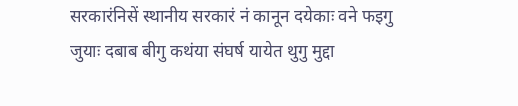सरकारंनिसें स्थानीय सरकारं नं कानून दयेकाः वने फइगु जुयाः दबाब बीगु कथंया संघर्ष यायेत थुगु मुद्दा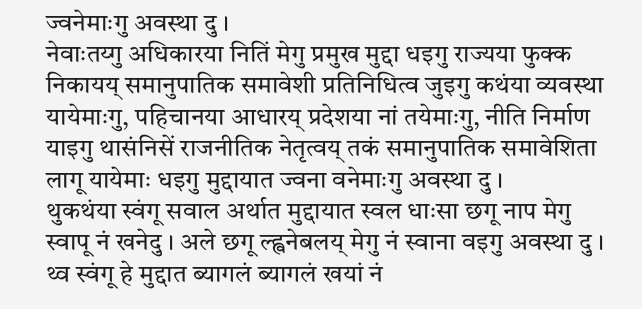ज्वनेमाःगु अवस्था दु ।
नेवाःतय्गु अधिकारया नितिं मेगु प्रमुख मुद्दा धइगु राज्यया फुक्क निकायय् समानुपातिक समावेशी प्रतिनिधित्व जुइगु कथंया व्यवस्था यायेमाःगु, पहिचानया आधारय् प्रदेशया नां तयेमाःगु, नीति निर्माण याइगु थासंनिसें राजनीतिक नेतृत्वय् तकं समानुपातिक समावेशिता लागू यायेमाः धइगु मुद्दायात ज्वना वनेमाःगु अवस्था दु ।
थुकथंया स्वंगू सवाल अर्थात मुद्दायात स्वल धाःसा छगू नाप मेगु स्वापू नं खनेदु । अले छगू ल्ह्वनेबलय् मेगु नं स्वाना वइगु अवस्था दु । थ्व स्वंगू हे मुद्दात ब्यागलं ब्यागलं खयां नं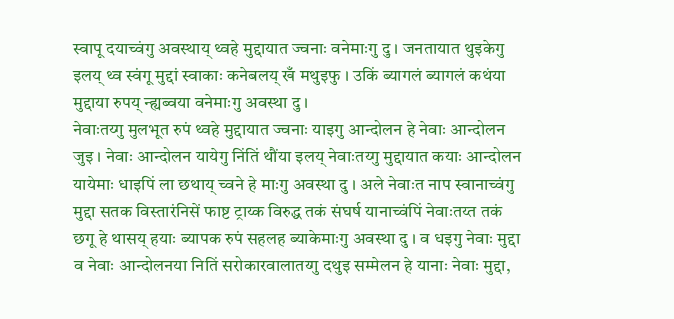स्वापू दयाच्वंगु अवस्थाय् थ्वहे मुद्दायात ज्वनाः वनेमाःगु दु । जनतायात थुइकेगु इलय् थ्व स्वंगू मुद्दां स्वाकाः कनेबलय् खँ मथुइफु । उकिं ब्यागलं ब्यागलं कथंया मुद्दाया रुपय् न्ह्यब्वया वनेमाःगु अवस्था दु ।
नेवाःतय्गु मुलभूत रुपं थ्वहे मुद्दायात ज्वनाः याइगु आन्दोलन हे नेवाः आन्दोलन जुइ । नेवाः आन्दोलन यायेगु निंतिं थौंया इलय् नेवाःतय्गु मुद्दायात कयाः आन्दोलन यायेमाः धाइपिं ला छथाय् च्वने हे माःगु अवस्था दु । अले नेवाःत नाप स्वानाच्वंगु मुद्दा सतक विस्तारंनिसें फाष्ट ट्राय्क विरुद्ध तकं संघर्ष यानाच्वंपिं नेवाःतय्त तकं छगू हे थासय् हयाः ब्यापक रुपं सहलह ब्याकेमाःगु अवस्था दु । व धइगु नेवाः मुद्दा व नेवाः आन्दोलनया नितिं सरोकारवालातय्गु दथुइ सम्मेलन हे यानाः नेवाः मुद्दा,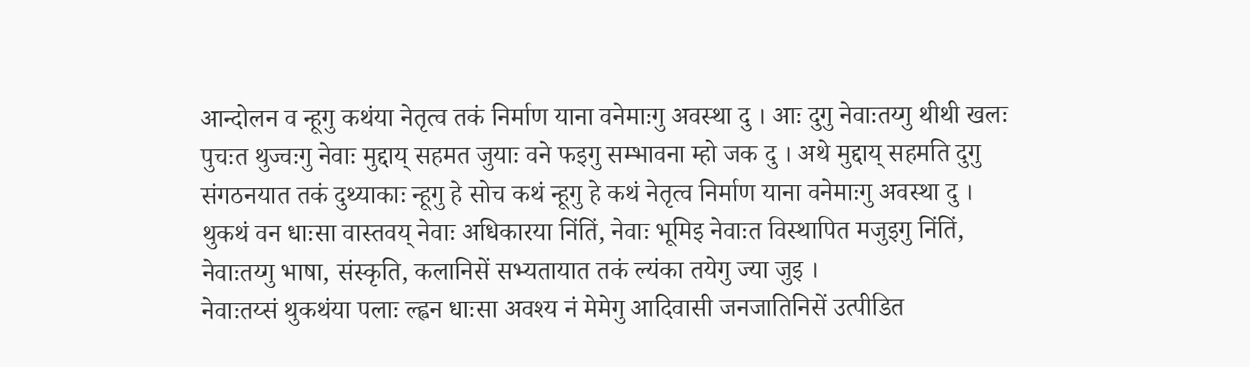आन्दोलन व न्हूगु कथंया नेतृत्व तकं निर्माण याना वनेमाःगु अवस्था दु । आः दुगु नेवाःतय्गु थीथी खलः पुचःत थुज्वःगु नेवाः मुद्दाय् सहमत जुयाः वने फइगु सम्भावना म्हो जक दु । अथे मुद्दाय् सहमति दुगु संगठनयात तकं दुथ्याकाः न्हूगु हे सोच कथं न्हूगु हे कथं नेतृत्व निर्माण याना वनेमाःगु अवस्था दु । थुकथं वन धाःसा वास्तवय् नेवाः अधिकारया निंतिं, नेवाः भूमिइ नेवाःत विस्थापित मजुइगु निंतिं, नेवाःतय्गु भाषा, संस्कृति, कलानिसें सभ्यतायात तकं ल्यंका तयेगु ज्या जुइ ।
नेवाःतय्सं थुकथंया पलाः ल्ह्वन धाःसा अवश्य नं मेमेगु आदिवासी जनजातिनिसें उत्पीडित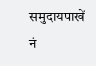समुदायपाखें नं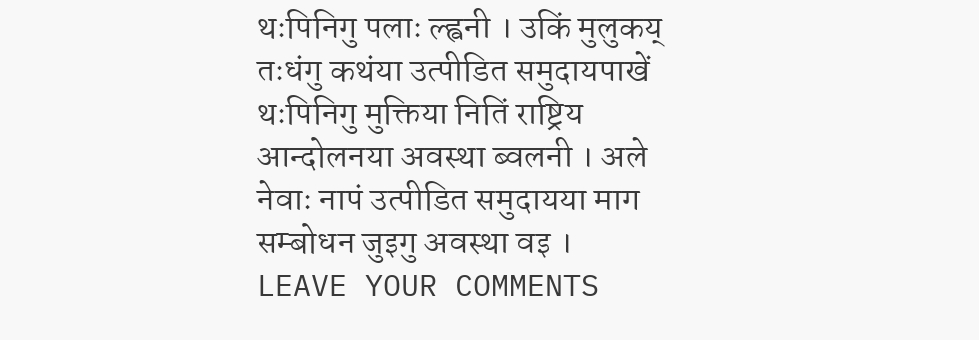थःपिनिगु पलाः ल्ह्वनी । उकिं मुलुकय् तःधंगु कथंया उत्पीडित समुदायपाखें थःपिनिगु मुक्तिया नितिं राष्ट्रिय आन्दोलनया अवस्था ब्वलनी । अले नेवाः नापं उत्पीडित समुदायया माग सम्बोधन जुइगु अवस्था वइ ।
LEAVE YOUR COMMENTS